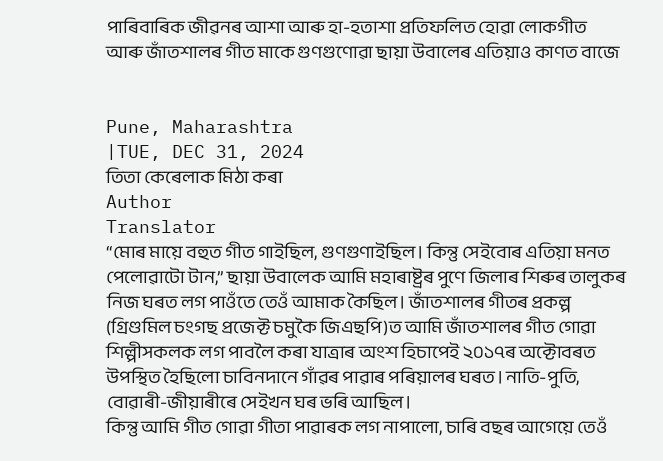পাৰিবাৰিক জীৱনৰ আশা আৰু হা-হতাশা প্ৰতিফলিত হোৱা লোকগীত আৰু জাঁতশালৰ গীত মাকে গুণগুণোৱা ছায়া উবালেৰ এতিয়াও কাণত বাজে


Pune, Maharashtra
|TUE, DEC 31, 2024
তিতা কেৰেলাক মিঠা কৰা
Author
Translator
“মোৰ মায়ে বহুত গীত গাইছিল, গুণগুণাইছিল। কিন্তু সেইবোৰ এতিয়া মনত পেলোৱাটো টান,” ছায়া উবালেক আমি মহাৰাষ্ট্ৰৰ পুণে জিলাৰ শিৰুৰ তালুকৰ নিজ ঘৰত লগ পাওঁতে তেওঁ আমাক কৈছিল। জাঁতশালৰ গীতৰ প্ৰকল্প (গ্ৰিণ্ডমিল চংগছ প্ৰজেক্ট চমুকৈ জিএছপি)ত আমি জাঁতশালৰ গীত গোৱা শিল্পীসকলক লগ পাবলৈ কৰা যাত্ৰাৰ অংশ হিচাপেই ২০১৭ৰ অক্টোবৰত উপস্থিত হৈছিলো চাবিনদানে গাঁৱৰ পাৱাৰ পৰিয়ালৰ ঘৰত। নাতি-পুতি, বোৱাৰী-জীয়াৰীৰে সেইখন ঘৰ ভৰি আছিল।
কিন্তু আমি গীত গোৱা গীতা পাৱাৰক লগ নাপালো, চাৰি বছৰ আগেয়ে তেওঁ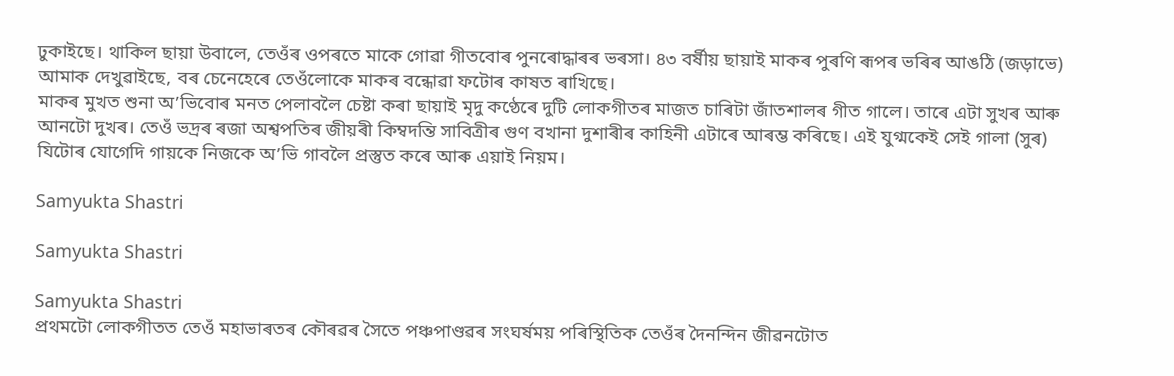ঢুকাইছে। থাকিল ছায়া উবালে, তেওঁৰ ওপৰতে মাকে গোৱা গীতবোৰ পুনৰোদ্ধাৰৰ ভৰসা। ৪৩ বৰ্ষীয় ছায়াই মাকৰ পুৰণি ৰূপৰ ভৰিৰ আঙঠি (জড়াভে) আমাক দেখুৱাইছে, বৰ চেনেহেৰে তেওঁলোকে মাকৰ বন্ধোৱা ফটোৰ কাষত ৰাখিছে।
মাকৰ মুখত শুনা অ’ভিবোৰ মনত পেলাবলৈ চেষ্টা কৰা ছায়াই মৃদু কণ্ঠেৰে দুটি লোকগীতৰ মাজত চাৰিটা জাঁতশালৰ গীত গালে। তাৰে এটা সুখৰ আৰু আনটো দুখৰ। তেওঁ ভদ্ৰৰ ৰজা অশ্বপতিৰ জীয়ৰী কিম্বদন্তি সাবিত্ৰীৰ গুণ বখানা দুশাৰীৰ কাহিনী এটাৰে আৰম্ভ কৰিছে। এই যুগ্মকেই সেই গালা (সুৰ) যিটোৰ যোগেদি গায়কে নিজকে অ’ভি গাবলৈ প্ৰস্তুত কৰে আৰু এয়াই নিয়ম।

Samyukta Shastri

Samyukta Shastri

Samyukta Shastri
প্ৰথমটো লোকগীতত তেওঁ মহাভাৰতৰ কৌৰৱৰ সৈতে পঞ্চপাণ্ডৱৰ সংঘৰ্ষময় পৰিস্থিতিক তেওঁৰ দৈনন্দিন জীৱনটোত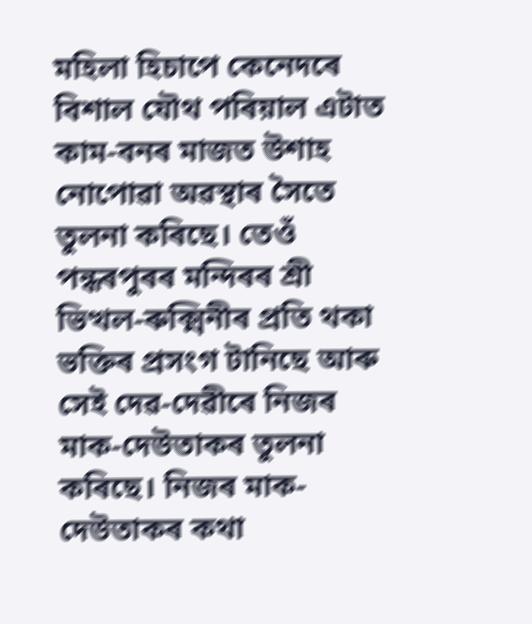মহিলা হিচাপে কেনেদৰে বিশাল যৌথ পৰিয়াল এটাত কাম-বনৰ মাজত উশাহ নোপোৱা অৱস্থাৰ সৈতে তুলনা কৰিছে। তেওঁ পন্ধৰপুৰৰ মন্দিৰৰ শ্ৰী ভিত্থল-ৰুক্মিনীৰ প্ৰতি থকা ভক্তিৰ প্ৰসংগ টানিছে আৰু সেই দেৱ-দেৱীৰে নিজৰ মাক-দেউতাকৰ তুলনা কৰিছে। নিজৰ মাক-দেউতাকৰ কথা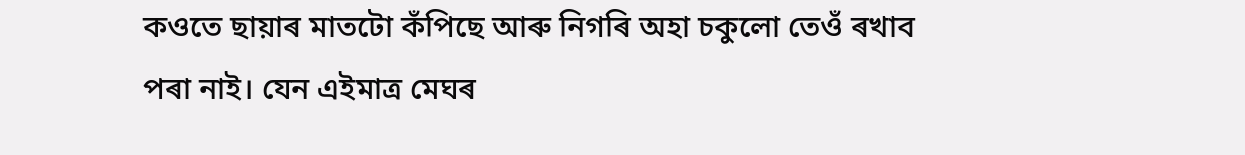কওতে ছায়াৰ মাতটো কঁপিছে আৰু নিগৰি অহা চকুলো তেওঁ ৰখাব পৰা নাই। যেন এইমাত্ৰ মেঘৰ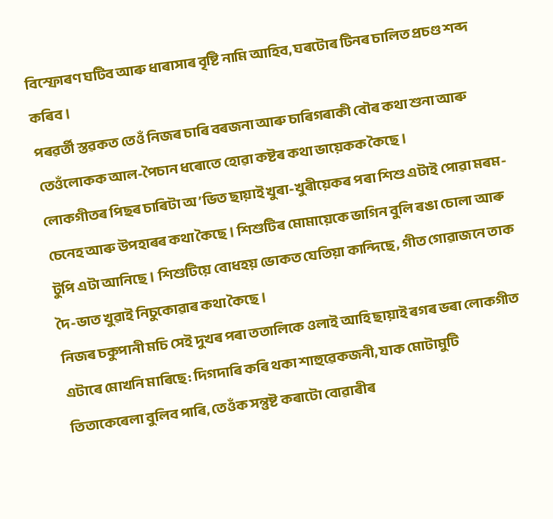বিস্ফোৰণ ঘটিব আৰু ধাৰাসাৰ বৃষ্টি নামি আহিব, ঘৰটোৰ টিনৰ চালিত প্ৰচণ্ড শব্দ কৰিব।
পৰৱৰ্তী স্তৱকত তেওঁ নিজৰ চাৰি বৰজনা আৰু চাৰিগৰাকী বৌৰ কথা শুনা আৰু তেওঁলোকক আল-পৈচান ধৰোতে হোৱা কষ্টৰ কথা ভায়েকক কৈছে।
লোকগীতৰ পিছৰ চাৰিটা অ’ভিত ছায়াই খুৰা-খুৰীয়েকৰ পৰা শিশু এটাই পোৱা মৰম-চেনেহ আৰু উপহাৰৰ কথা কৈছে। শিশুটিৰ মোমায়েকে ভাগিন বুলি ৰঙা চোলা আৰু টুপি এটা আনিছে। শিশুটিয়ে বোধহয় ভোকত যেতিয়া কান্দিছে, গীত গোৱাজনে তাক দৈ-ভাত খুৱাই নিচুকোৱাৰ কথা কৈছে।
নিজৰ চকুপানী মচি সেই দুখৰ পৰা ততালিকে ওলাই আহি ছায়াই ৰগৰ ভৰা লোকগীত এটাৰে মোখনি মাৰিছে: দিগদাৰি কৰি থকা শাহুৱেকজনী, যাক মোটামুটি তিতাকেৰেলা বুলিব পাৰি, তেওঁক সন্তুষ্ট কৰাটো বোৱাৰীৰ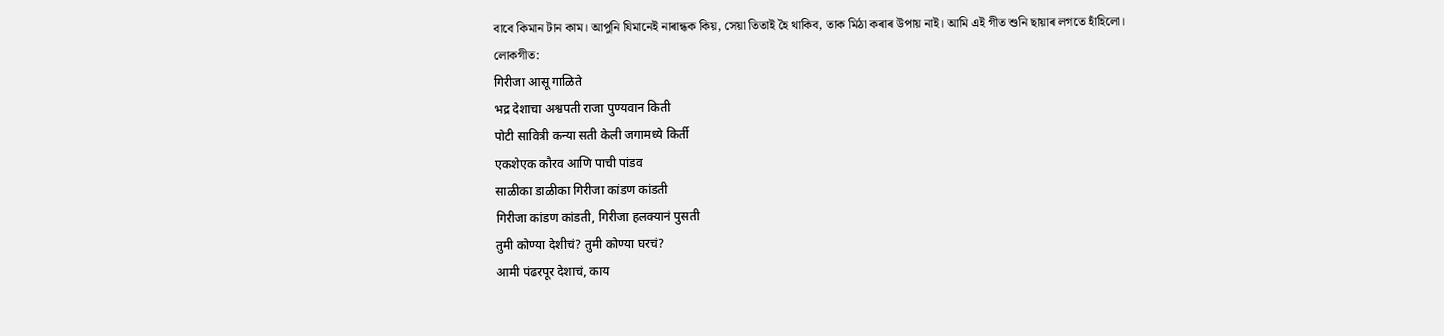বাবে কিমান টান কাম। আপুনি যিমানেই নাৰান্ধক কিয়, সেয়া তিতাই হৈ থাকিব, তাক মিঠা কৰাৰ উপায় নাই। আমি এই গীত শুনি ছায়াৰ লগতে হাঁহিলো।
লোকগীত:
गिरीजा आसू गाळिते
भद्र देशाचा अश्वपती राजा पुण्यवान किती
पोटी सावित्री कन्या सती केली जगामध्ये किर्ती
एकशेएक कौरव आणि पाची पांडव
साळीका डाळीका गिरीजा कांडण कांडती
गिरीजा कांडण कांडती, गिरीजा हलक्यानं पुसती
तुमी कोण्या देशीचं? तुमी कोण्या घरचं?
आमी पंढरपूर देशाचं, काय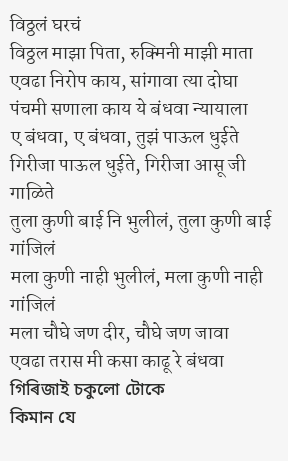विठ्ठलं घरचं
विठ्ठल माझा पिता, रुक्मिनी माझी माता
एवढा निरोप काय, सांगावा त्या दोघा
पंचमी सणाला काय ये बंधवा न्यायाला
ए बंधवा, ए बंधवा, तुझं पाऊल धुईते
गिरीजा पाऊल धुईते, गिरीजा आसू जी गाळिते
तुला कुणी बाई नि भुलीलं, तुला कुणी बाई गांजिलं
मला कुणी नाही भुलीलं, मला कुणी नाही गांजिलं
मला चौघे जण दीर, चौघे जण जावा
एवढा तरास मी कसा काढू रे बंधवा
গিৰিজাই চকুলো টোকে
কিমান যে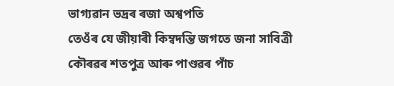ভাগ্যৱান ভদ্ৰৰ ৰজা অশ্বপতি
তেওঁৰ যে জীয়াৰী কিম্বদন্তি জগতে জনা সাবিত্ৰী
কৌৰৱৰ শতপুত্ৰ আৰু পাণ্ডৱৰ পাঁচ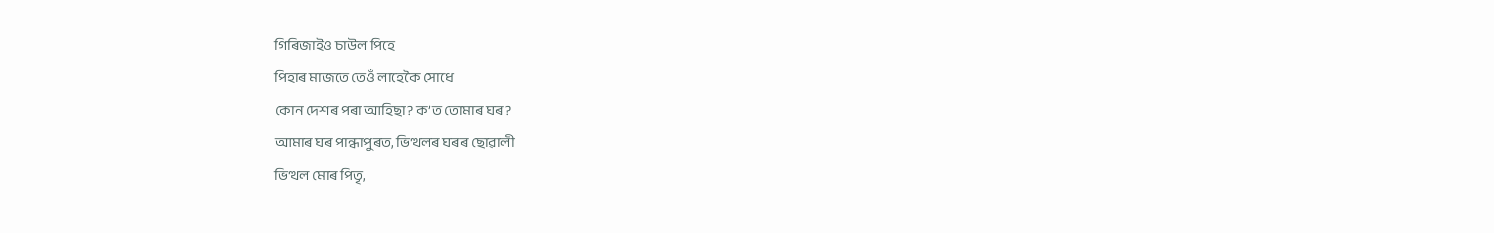গিৰিজাইও চাউল পিহে
পিহাৰ মাজতে তেওঁ লাহেকৈ সোধে
কোন দেশৰ পৰা আহিছা? ক’ত তোমাৰ ঘৰ?
আমাৰ ঘৰ পান্ধাপুৰত, ভিত্থলৰ ঘৰৰ ছোৱালী
ভিত্থল মোৰ পিতৃ,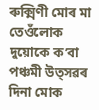ৰুক্মিণী মোৰ মা
তেওঁলোক দুয়োকে ক’বা
পঞ্চমী উত্সৱৰ দিনা মোক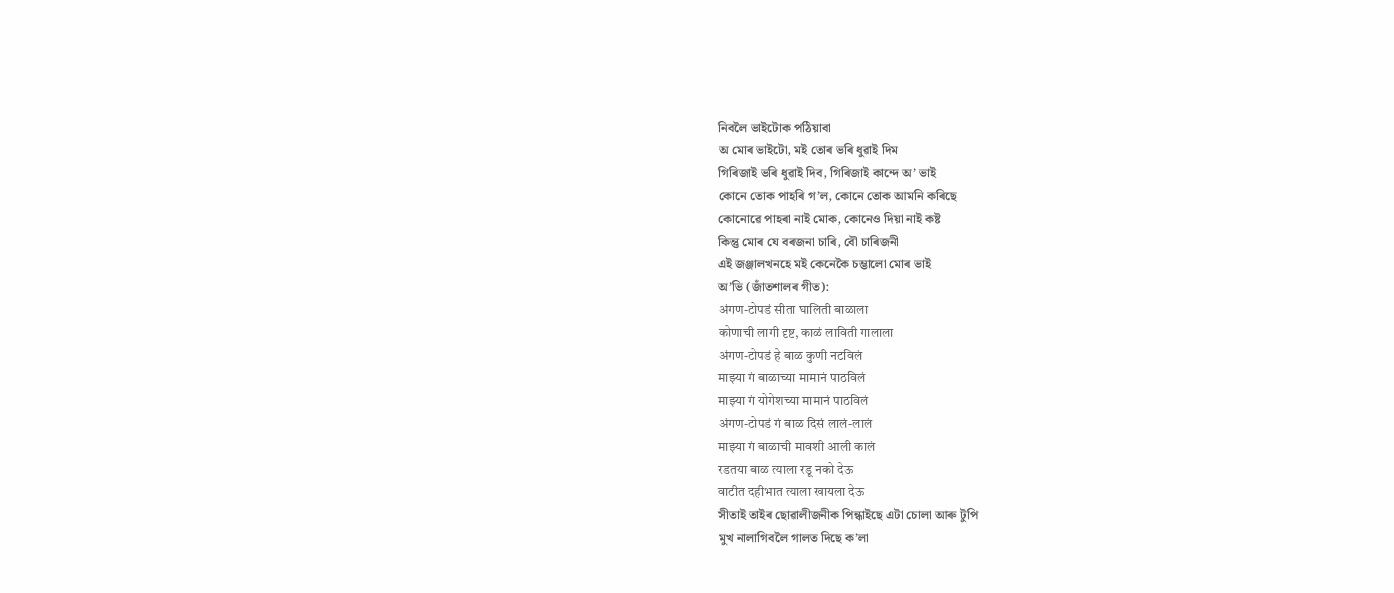নিবলৈ ভাইটোক পঠিয়াবা
অ মোৰ ভাইটো, মই তোৰ ভৰি ধুৱাই দিম
গিৰিজাই ভৰি ধুৱাই দিব, গিৰিজাই কান্দে অ’ ভাই
কোনে তোক পাহৰি গ’ল, কোনে তোক আমনি কৰিছে
কোনোৱে পাহৰা নাই মোক, কোনেও দিয়া নাই কষ্ট
কিন্তু মোৰ যে বৰজনা চাৰি, বৌ চাৰিজনী
এই জঞ্জালখনহে মই কেনেকৈ চম্ভালো মোৰ ভাই
অ’ভি (জাঁতশালৰ গীত):
अंगण-टोपडं सीता घालिती बाळाला
कोणाची लागी दृष्ट, काळं लाविती गालाला
अंगण-टोपडं हे बाळ कुणी नटविलं
माझ्या गं बाळाच्या मामानं पाठविलं
माझ्या गं योगेशच्या मामानं पाठविलं
अंगण-टोपडं गं बाळ दिसं लालं-लालं
माझ्या गं बाळाची मावशी आली कालं
रडतया बाळ त्याला रडू नको देऊ
वाटीत दहीभात त्याला खायला देऊ
সীতাই তাইৰ ছোৱালীজনীক পিন্ধাইছে এটা চোলা আৰু টুপি
মুখ নালাগিবলৈ গালত দিছে ক’লা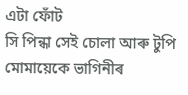এটা ফোঁট
সি পিন্ধা সেই চোলা আৰু টুপি
মোমায়েকে ভাগিনীৰ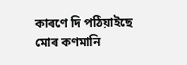কাৰণে দি পঠিয়াইছে
মোৰ কণমানি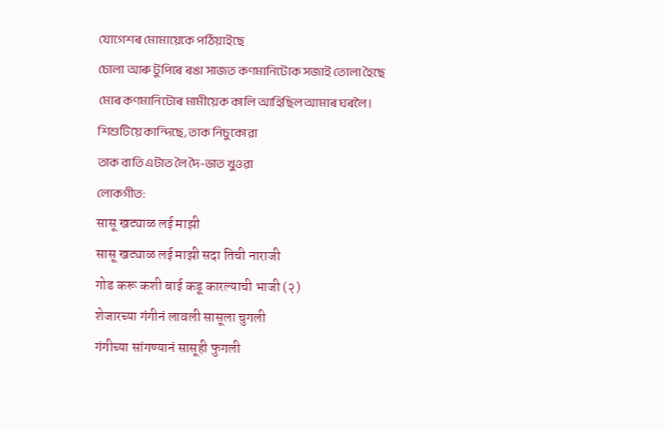যোগেশৰ মোমায়েকে পঠিয়াইছে
চোলা আৰু টুপিৰে ৰঙা সাজত কণমানিটোক সজাই তোলা হৈছে
মোৰ কণমানিটোৰ মামীয়েক কালি আহিছিল আমাৰ ঘৰলৈ।
শিশুটিয়ে কান্দিছে, তাক নিচুকোৱা
তাক বাতি এটাত লৈ দৈ-ভাত খুওৱা
লোকগীত:
सासू खट्याळ लई माझी
सासू खट्याळ लई माझी सदा तिची नाराजी
गोड करू कशी बाई कडू कारल्याची भाजी (२)
शेजारच्या गंगीनं लावली सासूला चुगली
गंगीच्या सांगण्यानं सासूही फुगली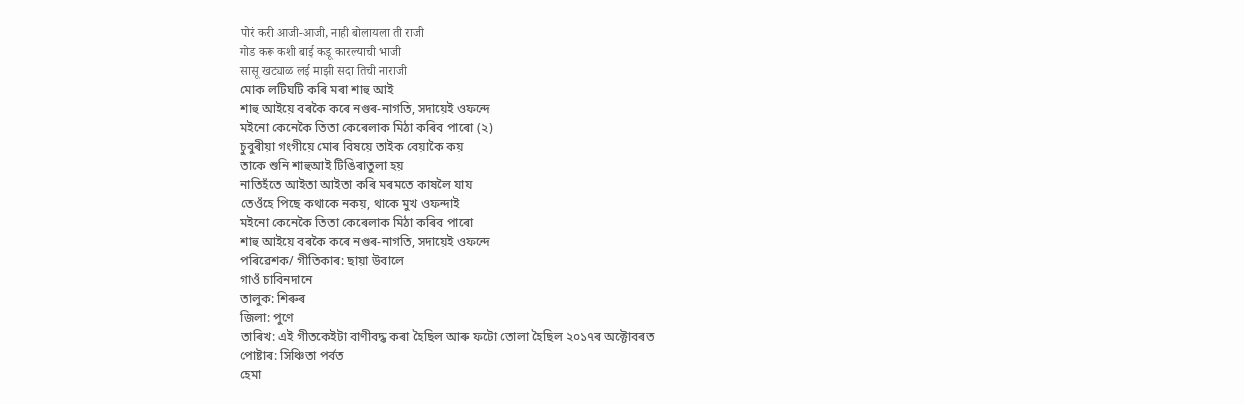पोरं करी आजी-आजी, नाही बोलायला ती राजी
गोड करू कशी बाई कडू कारल्याची भाजी
सासू खट्याळ लई माझी सदा तिची नाराजी
মোক লটিঘটি কৰি মৰা শাহু আই
শাহু আইয়ে বৰকৈ কৰে নগুৰ-নাগতি, সদায়েই ওফন্দে
মইনো কেনেকৈ তিতা কেৰেলাক মিঠা কৰিব পাৰো (২)
চুবুৰীয়া গংগীয়ে মোৰ বিষয়ে তাইক বেয়াকৈ কয়
তাকে শুনি শাহুআই টিঙিৰাতুলা হয়
নাতিহঁতে আইতা আইতা কৰি মৰমতে কাষলৈ যায
তেওঁহে পিছে কথাকে নকয়, থাকে মুখ ওফন্দাই
মইনো কেনেকৈ তিতা কেৰেলাক মিঠা কৰিব পাৰো
শাহু আইয়ে বৰকৈ কৰে নগুৰ-নাগতি, সদায়েই ওফন্দে
পৰিৱেশক/ গীতিকাৰ: ছায়া উবালে
গাওঁ চাবিনদানে
তালুক: শিৰুৰ
জিলা: পুণে
তাৰিখ: এই গীতকেইটা বাণীবদ্ধ কৰা হৈছিল আৰু ফটো তোলা হৈছিল ২০১৭ৰ অক্টোবৰত
পোষ্টাৰ: সিঞ্চিতা পৰ্বত
হেমা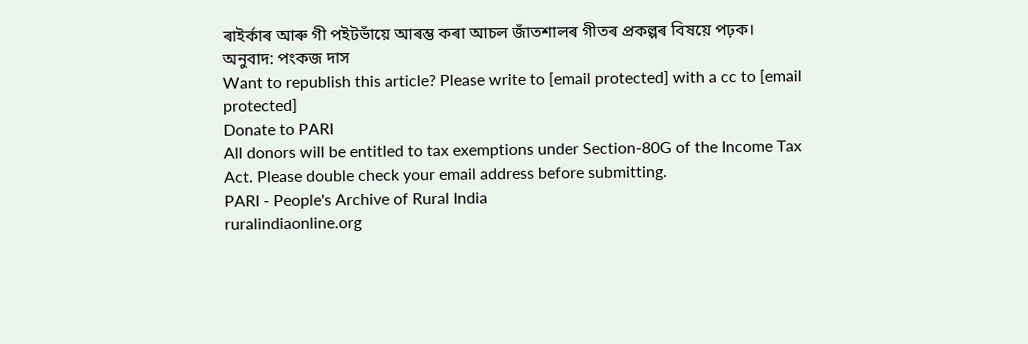ৰাইৰ্কাৰ আৰু গী পইটভাঁয়ে আৰম্ভ কৰা আচল জাঁতশালৰ গীতৰ প্ৰকল্পৰ বিষয়ে পঢ়ক।
অনুবাদ: পংকজ দাস
Want to republish this article? Please write to [email protected] with a cc to [email protected]
Donate to PARI
All donors will be entitled to tax exemptions under Section-80G of the Income Tax Act. Please double check your email address before submitting.
PARI - People's Archive of Rural India
ruralindiaonline.org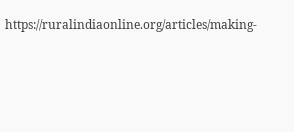https://ruralindiaonline.org/articles/making-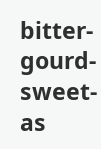bitter-gourd-sweet-as